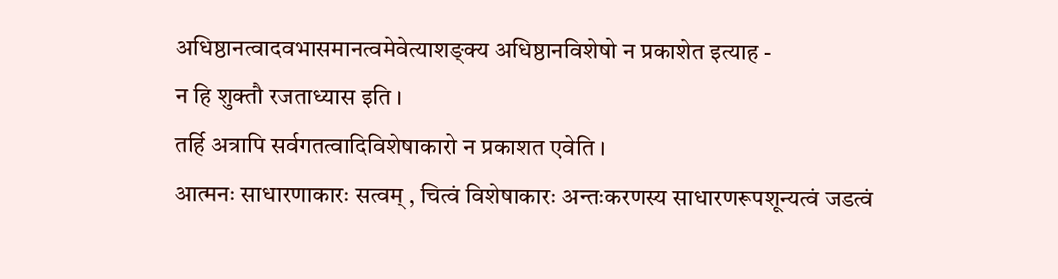अधिष्ठानत्वादवभासमानत्वमेवेत्याशङ्क्य अधिष्ठानविशेषो न प्रकाशेत इत्याह -
न हि शुक्तौ रजताध्यास इति ।
तर्हि अत्रापि सर्वगतत्वादिविशेषाकारो न प्रकाशत एवेति ।
आत्मनः साधारणाकारः सत्वम् , चित्वं विशेषाकारः अन्तःकरणस्य साधारणरूपशून्यत्वं जडत्वं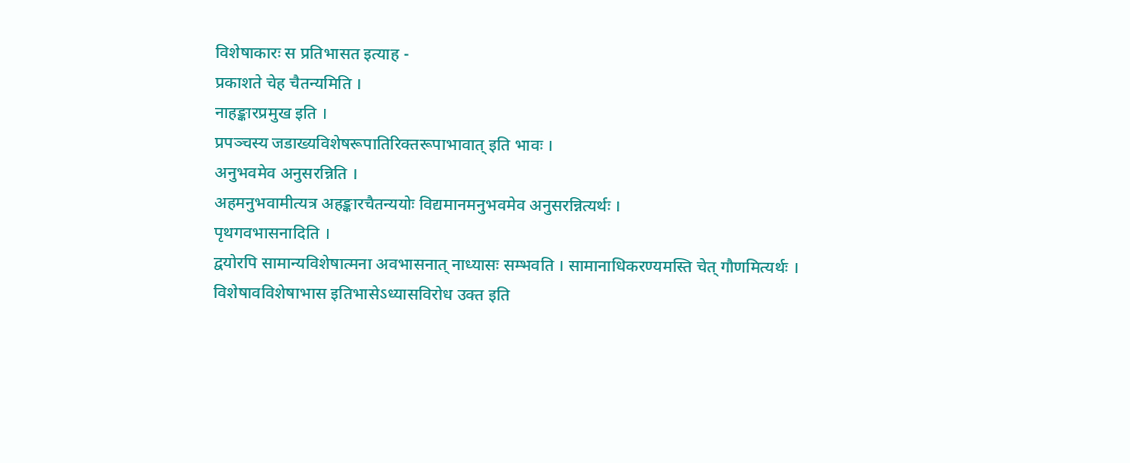विशेषाकारः स प्रतिभासत इत्याह -
प्रकाशते चेह चैतन्यमिति ।
नाहङ्कारप्रमुख इति ।
प्रपञ्चस्य जडाख्यविशेषरूपातिरिक्तरूपाभावात् इति भावः ।
अनुभवमेव अनुसरन्निति ।
अहमनुभवामीत्यत्र अहङ्कारचैतन्ययोः विद्यमानमनुभवमेव अनुसरन्नित्यर्थः ।
पृथगवभासनादिति ।
द्वयोरपि सामान्यविशेषात्मना अवभासनात् नाध्यासः सम्भवति । सामानाधिकरण्यमस्ति चेत् गौणमित्यर्थः ।
विशेषावविशेषाभास इतिभासेऽध्यासविरोध उक्त इति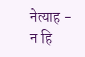नेत्याह -
न हि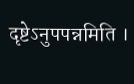दृष्टेऽनुपपन्नमिति ।